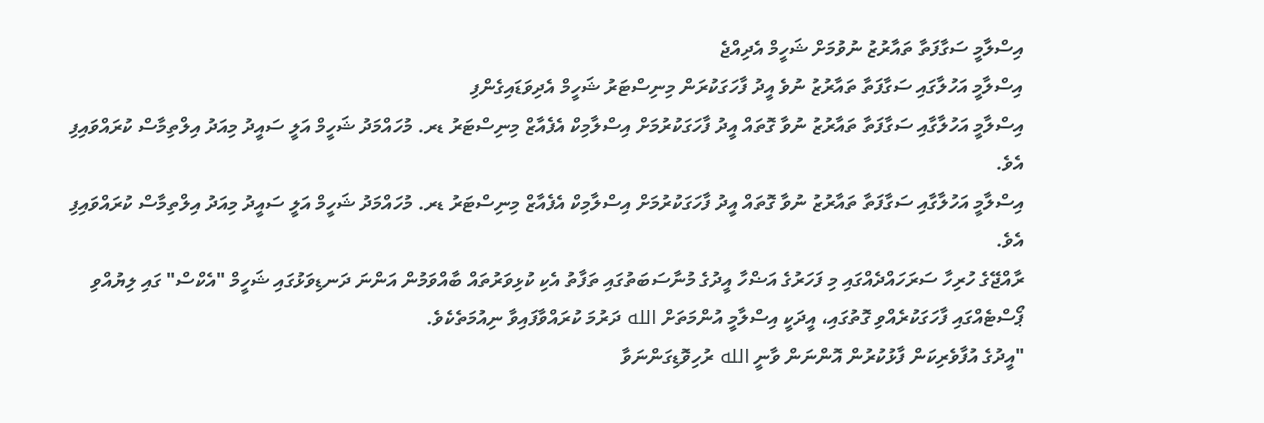އިސްލާމީ ސަގާފަތާ ތައާރުޒު ނުވުމަށް ޝަހީމް އެދިއްޖެ
އިސްލާމީ އަހުލާގައި ސަގާފަތާ ތައާރުޒު ނުވެ އީދު ފާހަގަކުރަން މިނިސްޓަރު ޝަހީމް އެދިވަޑައިގެންފި
އިސްލާމީ އަހުލާގާއި ސަގާފަތާ ތައާރުޒު ނުވާ ގޮތައް އީދު ފާހަގަކުރުމަށް އިސްލާމިކް އެފެއާޒް މިނިސްޓަރު ޑރ. މުހައްމަދު ޝަހީމް އަލީ ސައީދު މިއަދު އިލްތިމާސް ކުރައްވައިފި އެވެ.
އިސްލާމީ އަހުލާގާއި ސަގާފަތާ ތައާރުޒު ނުވާ ގޮތައް އީދު ފާހަގަކުރުމަށް އިސްލާމިކް އެފެއާޒް މިނިސްޓަރު ޑރ. މުހައްމަދު ޝަހީމް އަލީ ސައީދު މިއަދު އިލްތިމާސް ކުރައްވައިފި އެވެ.
ރާއްޖޭގެ ހުރިހާ ސަރަހައްދެއްގައި މި ފަހަރުގެ އަޟްހާ އީދުގެ މުނާސަބަތުގައި ތަފާތު އެކި ކުޅިވަރުތައް ބާއްވަމުން އަންނަ ދަނޑިވަޅުގައި ޝަހީމް "އެކްސް" ގައި ލިޔުއްވި ޕޯސްޓެއްގައި ފާހަގަކުރެއްވި ގޮތުގައި، އީދަކީ އިސްލާމީ އުންމަތަށް الله ދަރުމަ ކުރައްވާފައިވާ ނިއުމަތެކެވެ.
"އީދުގެ އުފާވެރިކަން ފާޅުކުރުން އޮންނަން ވާނީ الله ރުހިވޮޑިގަންނަވާ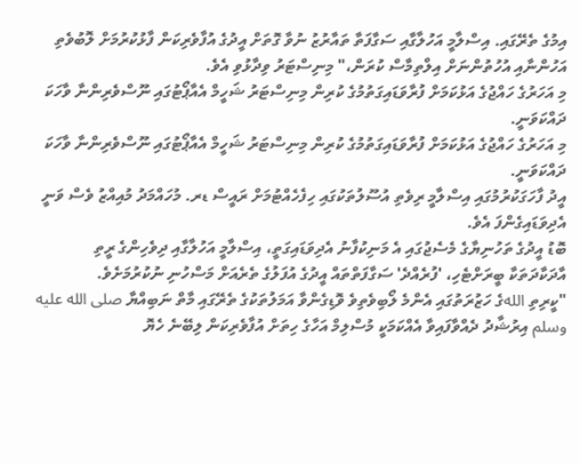އިމުގެ ތެރޭގައި. އިސްލާމީ އަހުލާގާއި ސަގާފަތާ ތައާރުޒު ނުވާ ގޮތަށް އީދުގެ އުފާވެރިކަން ފާޅުކުރުމަށް ލޮބުވެތި އަހުންނާއި އުހުތުންނަށް އިލްތިމާސް ކުރަން،" މިނިސްޓަރު ވިދާޅުވި އެވެ.
މި އަހަރުގެ ހައްޖުގެ އަޅުކަމަށް ފުރާވަޑައިގަތުމުގެ ކުރިން މިނިސްޓަރު ޝަހީމް އެއާޕޯޓުގައި ނޫސްވެރިންނާ ވާހަކަ ދައްކަވަނީ.
މި އަހަރުގެ ހައްޖުގެ އަޅުކަމަށް ފުރާވަޑައިގަތުމުގެ ކުރިން މިނިސްޓަރު ޝަހީމް އެއާޕޯޓުގައި ނޫސްވެރިންނާ ވާހަކަ ދައްކަވަނީ.
އީދު ފާހަގަކުރުމުގައި އިސްލާމީ ރިވެތި އުސޫލުތަކުގައި ހިފެހެއްޓުމަށް ރައީސް ޑރ. މުހައްމަދު މުއިއްޒު ވެސް ވަނީ އެދިވަޑައިގެންފަ އެވެ.
ބޮޑު އީދުގެ ތަހުނިޔާގެ މެސެޖުގައި އެ މަނިކުފާނު އެދިވަޑައިގަތީ، އިސްލާމީ އަހުލާގާއި ދިވެހިންގެ ރީތި އާދަކާދަތަކާ ބީރަށްޓެހި، 'ފުރެއްދެ' ސަގާފަތްތައް އީދުގެ އުފަލުގެ ތެރެއަށް މަސްހުނި ނުކުރުމަށެވެ.
"ކީރިތި اللهގެ ހަޒުރަތުގައި އެންމެ ލޯބިވެތިވެ ވޮޑިގެންވާ އަމަލުތަކުގެ ތެރޭގައި މާތް ނަބިއްޔާ صلى الله عليه وسلم އިރުޝާދު ދެއްވާފައިވާ އެއްކަމަކީ މުސްލިމް އަހާގެ ހިތަށް އުފާވެރިކަން ލިބޭނެ ހެޔޮ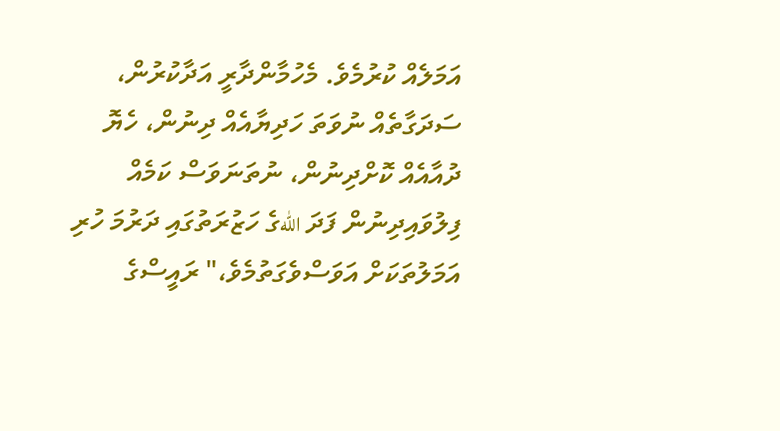އަމަލެއް ކުރުމެވެ. މެހުމާންދާރީ އަދާކުރުން، ސަދަގާތެއް ނުވަތަ ހަދިޔާއެއް ދިނުން، ހެޔޮ ދުއާއެއް ކޮށްދިނުން، ނުތަނަވަސް ކަމެއް ފިލުވައިދިނުން ފަދަ اللهގެ ހަޒުރަތުގައި ދަރުމަ ހުރި އަމަލުތަކަށް އަވަސްވެގަތުމެވެ،" ރައީސްގެ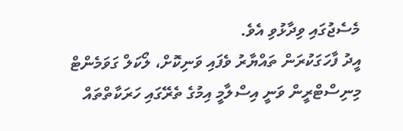މެސެޖުގައި ވިދާޅުވި އެވެ.
އީދު ފާހަގަކުރަން ތައްޔާރު ވެފައި ވަނިކޮށް، ލޯކަލް ގަވަމެންޓް މިނިސްޓްރީން ވަނީ އިސްލާމީ އިމުގެ ތެރޭގައި ހަރަކާތްތައް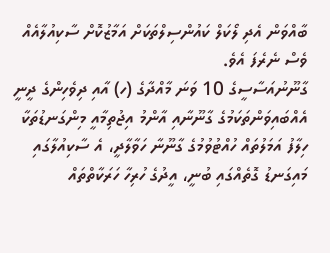ބާއްވަން އެދި ލޯކަލް ކައުންސިލްތަކަށް އަމާޒުކޮށް ސާކިއުލާއެއް ވެސް ނެރެފަ އެވެ.
ގާނޫނުއަސާސީގެ 10 ވަނަ މާއްދާގެ (ހ) އާއި ދިވެހިންގެ ދީނީ އެއްބައިވަންތަކަމުގެ ގާނޫނާއި އާންމު އިޖުތިމާއީ މިންގަނޑުތަކާ ހިލާފު އަމަލުތައް ހުއްޓުވުމުގެ ގާނޫނާ ހަވާލާދީ، އެ ސާކިއުލާގައި މައިގަނޑު ގޮތެއްގައި ބުނީ، އީދުގެ ހުރިހާ ހަރަކާތްތައް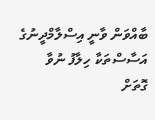ބާއްވަން ވާނީ އިސްލާމްދީނުގެ އަސާސްތަކާ ހިލާފު ނުވާ ގޮތަށް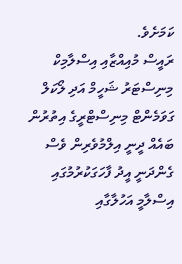ކަމަށެވެ.
ރައީސް މުއިއްޒާއި އިސްލާމިކް މިނިސްޓަރު ޝަހީމް އަދި ލޯކަލް ގަވަމެންޓް މިނިސްޓްރީގެ އިތުރުން ބައެއް ދީނީ އިލްމުވެރިން ވެސް ގެންދަނީ އީދު ފާހަގަކުރުމުގައި އިސްލާމީ އަހުލާގާއި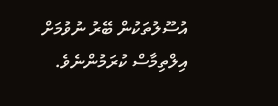އުސޫލުތަކުން ބޭރު ނުވުމަށް އިލްތިމާސް ކުރަމުންނެވެ.